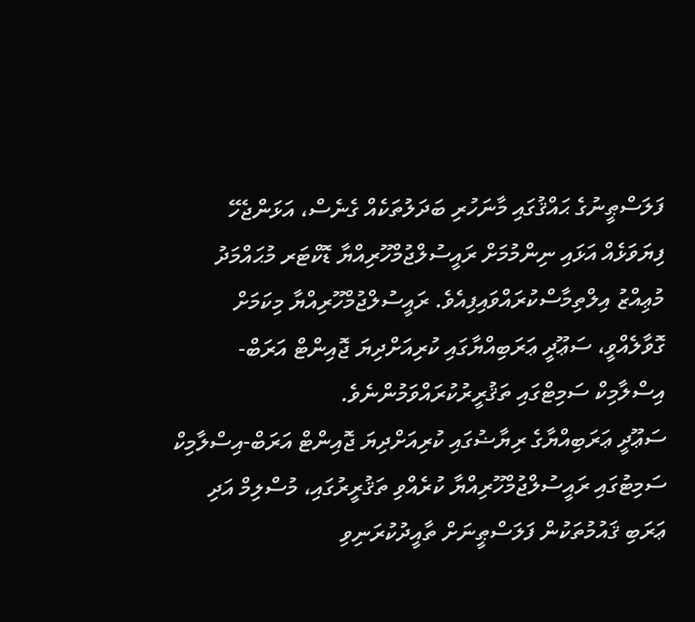ފަލަސްޠީނުގެ ޙައްޤުގައި މާނަހުރި ބަދަލުތަކެއް ގެނެސް، އަޅަންޖެހޭ ފިޔަވަޅެއް އަޅައި ނިންމުމަށް ރައީސުލްޖުމްހޫރިއްޔާ ޑޮކްޓަރ މުޙައްމަދު މުޢިއްޒު އިލްތިމާސްކުރައްވައިފިއެވެ. ރައީސުލްޖުމްހޫރިއްޔާ މިކަމަށް ގޮވާލެއްވީ، ސަޢޫދީ ޢަރަބިއްޔާގައި ކުރިއަށްދިޔަ ޖޮއިންޓް އަރަބް-އިސްލާމިކް ސަމިޓްގައި ތަޤުރީރުކުރައްވަމުންނެވެ.
ސަޢޫދީ ޢަރަބިއްޔާގެ ރިޔާޟުގައި ކުރިއަށްދިޔަ ޖޮއިންޓް އަރަބް-އިސްލާމިކް ސަމިޓުގައި ރައީސުލްޖުމްހޫރިއްޔާ ކުރެއްވި ތަޤުރީރުގައި، މުސްލިމް އަދި ޢަރަބި ޤައުމުތަކުން ފަލަސްޠީނަށް ތާއީދުކުރަނިވި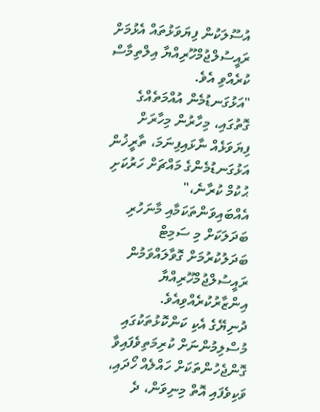އުސޫލަކުން ފިޔަވަޅުތައް އެޅުމަށް ރައީސުލްޖުމްހޫރިއްޔާ އިލްތިމާސް ކުރެއްވި އެވެ.
"އަޅުގަނޑުމެން އުއްމަތެއްގެ ގޮތުގައި، މިހާރުން މިހާރަށް ފިޔަވަޅެއް ނާޅައިފިނަމަ، ތާރީޚުން އަޅުގަނޑުމެންގެ މައްޗަށް ހަރުކަށި ޙުކުމް ކުރާނެ،" އެއްބައިވަންތަކަމާއި މާނަހުރި ބަދަލަކަށް މި ސަމިޓް ބަދަލުކުރުމަށް ގޮވާލައްވަމުން ރައީސުލްޖުމްހޫރިއްޔާ އިންޒާރުކުރެއްވިއެވެ.
ދުނިޔޭގެ އެކި ކަންކޮޅުތަކުގައި މުސްލިމުންނަށް ކުރިމަތިވެފައިވާ ގޮންޖެހުންތަކަށް ހައްލެއް ހޯދައި، ވަކިވެފައި އޮތް މިނިވަން، ދެ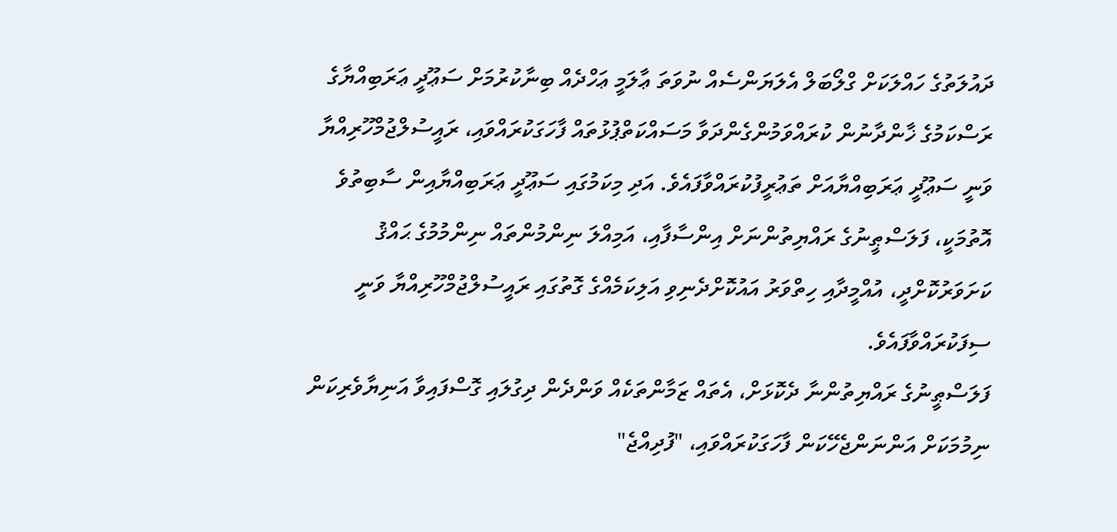ދައުލަތުގެ ހައްލަކަށް ގްލޯބަލް އެލަޔަންސެއް ނުވަތަ ޢާލަމީ ޢަހްދެއް ބިނާކުރުމަށް ސަޢޫދީ ޢަރަބިއްޔާގެ ރަސްކަމުގެ ޚާންދާނުން ކުރައްވަމުންގެންދަވާ މަސައްކަތްޕުޅުތައް ފާހަގަކުރައްވައި، ރައީސުލްޖުމްހޫރިއްޔާ ވަނީ ސަޢޫދީ ޢަރަބިއްޔާއަށް ތަޢުރީފުކުރައްވާފައެވެ. އަދި މިކަމުގައި ސަޢޫދީ ޢަރަބިއްޔާއިން ސާބިތުވެ އޮތުމަކީ، ފަލަސްޠީނުގެ ރައްޔިތުންނަށް އިންސާފާއި، އަމިއްލަ ނިންމުންތައް ނިންމުމުގެ ޙައްޤު ކަށަވަރުކޮށްދީ، އުއްމީދާއި ހިތްވަރު އައުކޮށްދެނިވި އަލިކަމެއްގެ ގޮތުގައި ރައީސުލްޖުމްހޫރިއްޔާ ވަނީ ސިފަކުރައްވާފައެވެ.
ފަލަސްޠީނުގެ ރައްޔިތުންނާ ދެކޮޅަށް، އެތައް ޒަމާންތަކެއް ވަންދެން ދިގުލައި ގޮސްފައިވާ އަނިޔާވެރިކަން ނިމުމަކަށް އަންނަންޖެހޭކަން ފާހަގަކުރައްވައި، "ފުދިއްޖެ"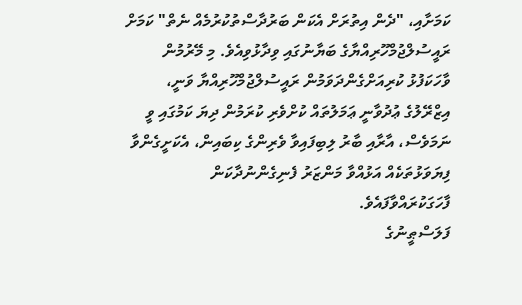ކަމަށާއި، "ދެން އިތުރަށް އެކަން ބަރުދާސްތުކުރުމެއް ނެތް" ކަމަށް ރައީސުލްޖުމްހޫރިއްޔާގެ ބަޔާނުގައި ވިދާޅުވިއެވެ. މި މޭރުމުން ވާހަކަފުޅު ކުރިއަށްގެންދަވަމުން ރައީސުލްޖުމްހޫރިއްޔާ ވަނީ، އިޒްރޭލުގެ ޢުދުވާނީ ޢަމަލުތައް ކުށްވެރި ކުރަމުން ދިޔަ ކަމުގައި ވީ ނަމަވެސް، އާރާއި ބާރު ލިބިފައިވާ ވެރިންގެ ކިބައިން، އެކަށީގެންވާ ފިޔަވަޅުތަކެއް އަޅުއްވާ މަންޒަރު ފެނިގެންނުދާކަން ފާހަގަކުރައްވާފައެވެ.
ފަލަސްޠީނުގެ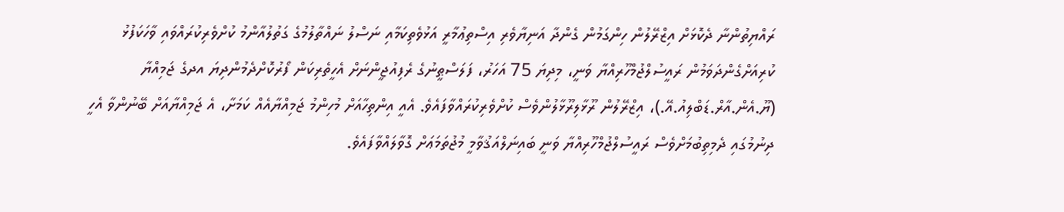ރައްޔިތުންނާ ދެކޮޅަށް އިޒްރޭލުން ހިންގަމުން ގެންދާ އަނިޔާވެރި އިސްތިޢުމާރީ އަޅުވެތިކަމާއި ނަސްލު ނައްތާލުމުގެ ގަތުލުއާންމު ކުށްވެރިކުރައްވައި ވާހަކަފުޅު ކުރިއަށްގެންދަވަމުން ރައީސުލްޖުމްހޫރިއްޔާ ވަނީ، މިދިޔަ 75 އަހަރު، ފަލަސްޠީނުގެ ރެފިއުޖީންނަށް އެހީތެރިކަން ފޯރުކޮށްދެމުންދިޔަ އދގެ ޖަމިއްޔާ (ޔޫ.އެން.އާރް.ޑަބްލިއު.އޭ.)، އިޒްރޭލުން ރޫޅާލިރޫޅާލުންވެސް ކުށްވެރިކުރައްވާފައެވެ. އެއީ އިންތިހާއަށް މުހިންމު ޖަމިއްޔާއެއް ކަމަށާ، އެ ޖަމިއްޔާއަށް ބޭނުންވާ އެހީ ދިނުމުގައި ދެމިތިބުމަށްވެސް ރައީސުލްޖުމްހޫރިއްޔާ ވަނީ ބައިނަލްއަޤުވާމީ މުޖުތަމަޢަށް ގޮވާލައްވާފައެވެ.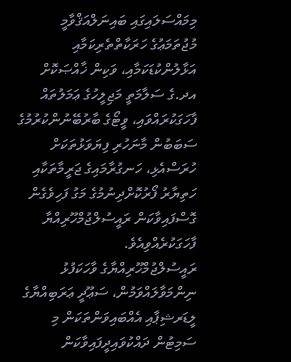މިމައްސަލައިގައި ބައިނަލްއަޤްވާމީ މުޖުތަމަޢުގެ ހަރަކާތްތެރިކަމާއި އަޅާލުންކުޑަކަމާއި، ވަކިން ޚާއްޞަކޮށް އދ.ގެ ސަލާމަތީ މަޖިލީހުގެ ޢަމަލުތައް ފާހަގަކުރައްވައި، ވީޓޯގެ ބާރުބޭނުންކުރުމުގެ ސަބަބުން މާނަހުރި ފިޔަވަޅުތަކަށް ހުރަސްއެޅި، ހަނގުރާމައިގެ ޖަރީމާތަކާއި ހަތިޔާރު ފޯރުކޮށްދިނުމުގެ މަގު ފަހިވެގެން ގޮސްފައިވާކަން ރައީސުލްޖުމްހޫރިއްޔާ ފާހަގަކުރެއްވިއެވެ.
ރައީސުލްޖުމްހޫރިއްޔާގެ ވާހަކަފުޅު ނިންމަވާލައްވަމުން، ސަޢޫދީ ޢަރަބިއްޔާގެ ލީޑަރޝިޕާއި އެއްބައިވަންތަކަން މި ސަމިޓުން ދައްކުވައިދީފައިވާކަން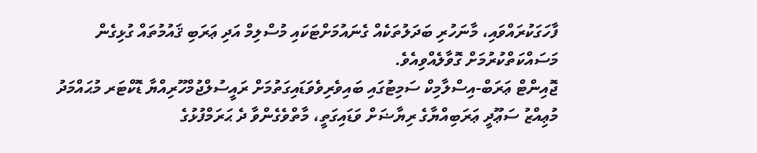ފާހަގަކުރައްވައި، މާނަހުރި ބަދަލުތަކެއް ގެނައުމަށްޓަކައި މުސްލިމް އަދި ޢަރަބި ޤައުމުތައް ގުޅިގެން މަސައްކަތްކުރުމަށް ގޮވާލެއްވިއެވެ.
ޖޮއިންޓް ޢަރަބް-އިސްލާމިކް ސަމިޓުގައި ބައިވެރިވެވަޑައިގަތުމަށް ރައީސުލްޖުމްހޫރިއްޔާ ޑޮކްޓަރ މުޙައްމަދު މުޢިއްޒު ސަޢޫދީ ޢަރަބިއްޔާގެ ރިޔާޟަށް ވަޑައިގަތީ، މާތްވެގެންވާ ދެ ޙަރަމްފުޅުގެ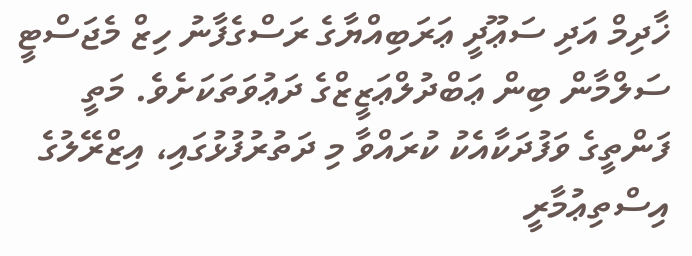ޚާދިމް އަދި ސަޢޫދީ ޢަރަބިއްޔާގެ ރަސްގެފާނު ހިޒް މެޖަސްޓީ ސަލްމާން ބިން ޢަބްދުލްޢަޒީޒްގެ ދަޢުވަތަކަށެވެ. މަތީ ފަންތީގެ ވަފުދަކާއެކު ކުރައްވާ މި ދަތުރުފުޅުގައި، އިޒްރޭލުގެ އިސްތިޢުމާރީ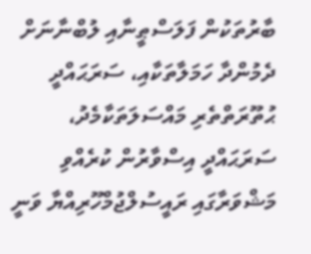ބާރުތަކުން ފަލަސްޠީނާއި ލުބްނާނަށް ދެމުންދާ ހަމަލާތަކާއި، ސަރަޙައްދީ ޙުތޫރަތްތެރި މައްސަލަތަކާމެދު، ސަރަޙައްދީ އިސްވާރުން ކުރެއްވި މަޝްވަރާގައި ރައީސުލްޖުމްހޫރިއްޔާ ވަނީ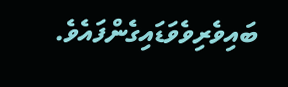ބައިވެރިވެވަޑައިގެންފައެވެ.